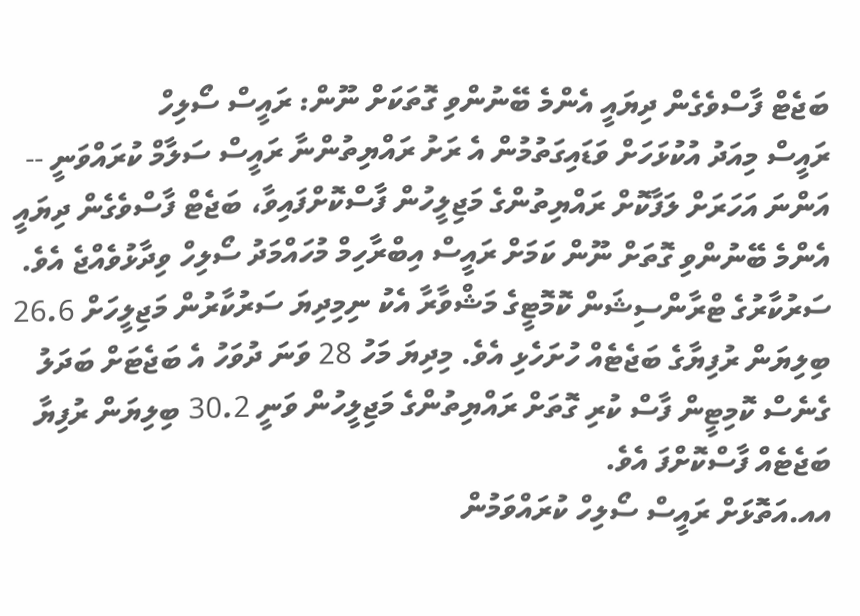ބަޖެޓް ފާސްވެގެން ދިޔައީ އެންމެ ބޭނުންވި ގޮތަކަށް ނޫން: ރައީސް ސޯލިހް
ރައީސް މިއަދު އުކުޅަހަށް ވަޑައިގަތުމުން އެ ރަށު ރައްޔިތުންނާ ރައީސް ސަލާމް ކުރައްވަނީ --
އަންނަ އަހަރަށް ލަފާކޮށް ރައްޔިތުންގެ މަޖިލީހުން ފާސްކޮށްފައިވާ، ބަޖެޓް ފާސްވެގެން ދިޔައީ އެންމެ ބޭނުންވި ގޮތަށް ނޫން ކަމަށް ރައީސް އިބްރާހިމް މުހައްމަދު ސޯލިހް ވިދާޅުވެއްޖެ އެވެ.
ސަރުކާރުގެ ޓްރާންސިޝަން ކޮމޮޓީގެ މަޝްވާރާ އެކު ނިމިދިޔަ ސަރުކާރުން މަޖިލީހަށް 26.6 ބިލިޔަން ރުފިޔާގެ ބަޖެޓެއް ހުށަހެޅި އެވެ. މިދިޔަ މަހު 28 ވަނަ ދުވަހު އެ ބަޖެޓަށް ބަދަލު ގެނެސް ކޮމިޓީން ފާސް ކުރި ގޮތަށް ރައްޔިތުންގެ މަޖިލީހުން ވަނީ 30.2 ބިލިޔަން ރުފިޔާ ބަޖެޓެއް ފާސްކޮށްފަ އެވެ.
އއ.އަތޮޅަށް ރައީސް ސޯލިހް ކުރައްވަމުން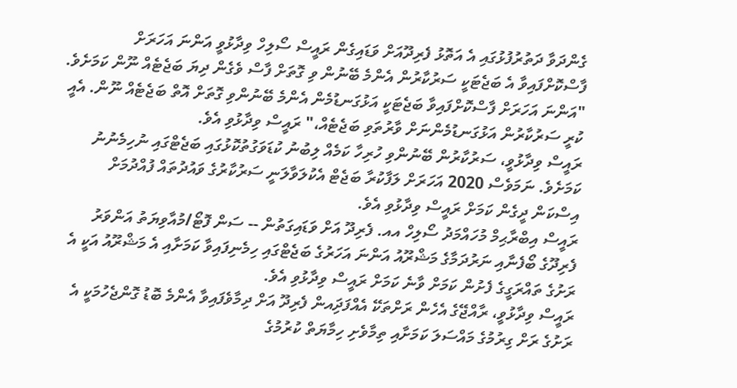ގެންދަވާ ދަތުރުފުޅުގައި އެ އަތޮޅު ފެރިދޫއަށް ވަޑައިގެން ރައީސް ސޯލިހް ވިދާޅުވީ އަންނަ އަހަރަށް ފާސްކޮށްފައިވާ އެ ބަޖެޓަކީ ސަރުކާރުން އެންމެ ބޭނުން ވި ގޮތަށް ފާސް ވެގެން ދިޔަ ބަޖެޓެއް ނޫން ކަމަށެވެ.
"އަންނަ އަހަރަށް ފާސްކޮށްފައިވާ ބަޖެޓަކީ އަޅުގަނޑުމެން އެންމެ ބޭނުންވި ގޮތަށް އޮތް ބަޖެޓެއް ނޫން. އެއީ ކުރީ ސަރުކާރުން އަޅުގަނޑުމެންނަށް ވާރުތަވި ބަޖެޓެއް،" ރައީސް ވިދާޅުވި އެވެ.
ރައީސް ވިދާޅުވީ، ސަރުކާރުން ބޭނުންވި ހުރިހާ ކަމެއް ލިބުނު ކުޑަވަގުތުކޮޅުގައި ބަޖެޓްގައި ނުހިމެނުނު ކަމަށެވެ. ނަމަވެސް 2020 އަހަރަށް ލަފާކުރާ ބަޖެޓް އެކުލަވާލަނީ ސަރުކާރުގެ ވައުދުތައް ފުއްދުމަށް އިސްކަން ދީގެން ކަމަށް ރައީސް ވިދާޅުވި އެވެ.
ރައީސް އިބްރާޙިމް މުހައްމަދު ސޯލިހް އއ. ފެރިދޫ އަށް ވަޑައިގަތުން -- ސަން ފޮޓޯ/މުއާވިޔަތު އަންވަރު
ފެރިދޫގެ ބޯފެނާއި ނަރުދަމާގެ މަޝްރޫއު އަންނަ އަހަރުގެ ބަޖެޓްގައި ހިމެނިފައިވާ ކަމަށާއި އެ މަޝްރޫއު އަކީ އެ ރަށުގެ ތައްރަގީގެ ފެށުން ކަމަށް ވާނެ ކަމަށް ރައީސް ވިދާޅުވި އެވެ.
ރައީސް ވިދާޅުވީ، ރާއްޖޭގެ އެހެން ރަށްތަކޭ އެއްފަދަިއން ފެރިދޫ އަށް ދިމާވެފައިވާ އެންމެ ބޮޑު ގޮންޖެހުމަކީ އެ ރަށުގެ ރަށް ގިރުމުގެ މައްސަލަ ކަމަށާއި ތިމާވެށި ހިމާޔަތް ކުރުމުގެ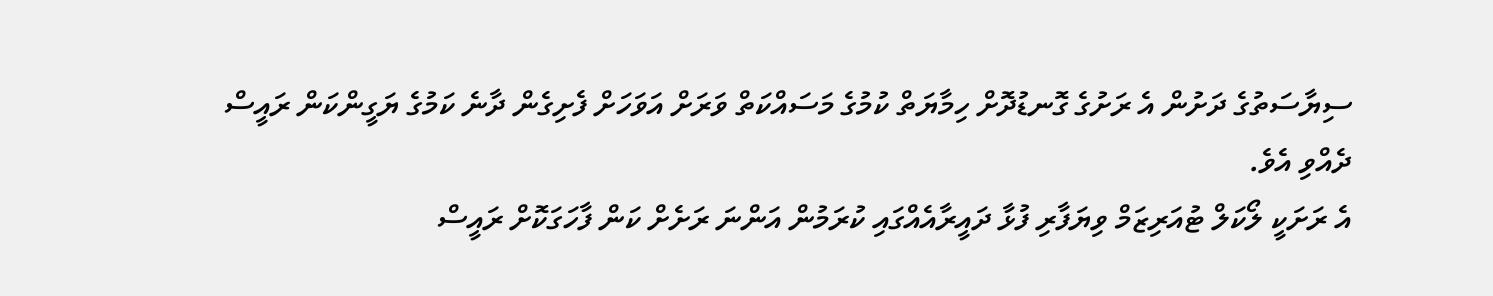ސިޔާސަތުގެ ދަށުން އެ ރަށުގެ ގޮނޑުދޮށް ހިމާޔަތް ކުމުގެ މަސައްކަތް ވަރަށް އަވަހަށް ފެށިގެން ދާނެ ކަމުގެ ޔަގީންކަން ރައީސް ދެއްވި އެވެ.
އެ ރަށަކީ ލޯކަލް ޓުއަރިޒަމް ވިޔަފާރި ފުޅާ ދައީރާއެއްގައި ކުރަމުން އަންނަ ރަށެށް ކަން ފާހަގަކޮށް ރައީސް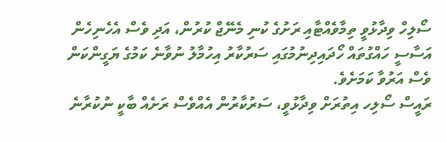ސޯލިހް ވިދާޅުވީ ތިމާވެއްޓާއި ރަށުގެ ކުނި މެނޭޖް ކުރުން، އަދި ވެސް އެހެނިހެން އަސާސީ ހައްގުތައް ހޯދައިދިނުމުގައި ސަރުކާރު އިހުމާލު ނުވާނެ ކަމުގެ ޔަގީންކަން ވެސް އަރުވާ ކަމަށެވެ.
ރައީސް ސޯލިހ އިތުރަށް ވިދާޅުވީ، ސަރުކާރުން އެއްވެސް ރަށެއް ބާކީ ނުކުރާނެ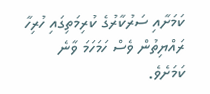ކަމަށާއި ސަރުކާރުގެ ކުރިމަތިގައި ހުރިހާ ރައްޔިތުން ވެސް ހަމަހަމަ ވާނެ ކަމަށެވެ.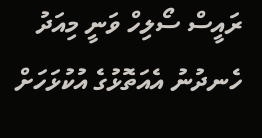ރައީސް ސޯލިހް ވަނީ މިއަދު ހެނދުނު އެއަތޮޅުގެ އުކުޅަހަށް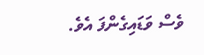ވެސް ވަޑައިގެންފަ އެވެ.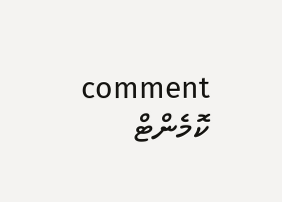comment ކޮމެންޓް